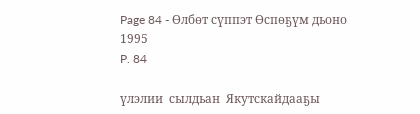Page 84 - Өлбөт сүппэт Өспөҕүм дьоно 1995
P. 84

үлэлии  сылдьан  Якутскайдааҕы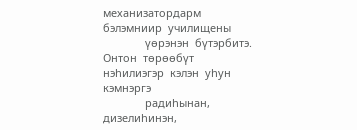механизатордарм  бэлэмниир  училищены
              үөрэнэн  бүтэрбитэ.  Онтон  төрөөбүт  нэһилиэгэр  кэлэн  уһун  кэмнэргэ
              радиһынан,  дизелиһинэн,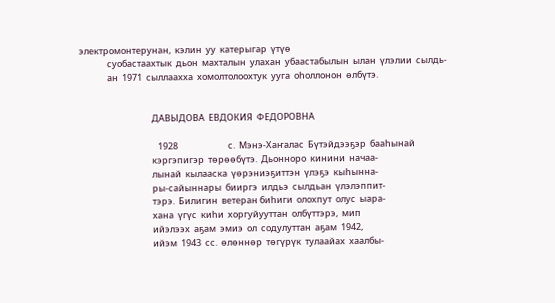электромонтерунан,  кэлин  уу  катерыгар  үтүө
              суобастаахтык  дьон  махталын  улахан  убаастабылын  ылан  үлэлии  сылдь-
              ан  1971  сыллаахха  хомолтолоохтук  ууга  оһоллонон  өлбүтэ.


                                    ДАВЫДОВА  ЕВДОКИЯ  ФЕДОРОВНА

                                       1928                         с.  Мэнэ-Хаҥалас  Бүтэйдээҕэр  бааһынай
                                    кэргэпигэр  төрөөбүтэ.  Дьонноро  кинини  начаа-
                                    лынай  кылааска  үөрэниэҕиттэн  үлэҕэ  кыһынна-
                                    ры-сайыннары  бииргэ  илдьэ  сылдьан  үлэлэппит-
                                    тэрэ.  Билигин  ветеран биһиги  олохпут  олус  ыара-
                                    хана  үгүс  киһи  хоргуйууттан  олбүттэрэ,  мип
                                    ийэлээх  аҕам  эмиэ  ол  содулуттан  аҕам  1942,
                                    ийэм  1943  сс.  өлөннөр  төгүрүк  тулаайах  хаалбы-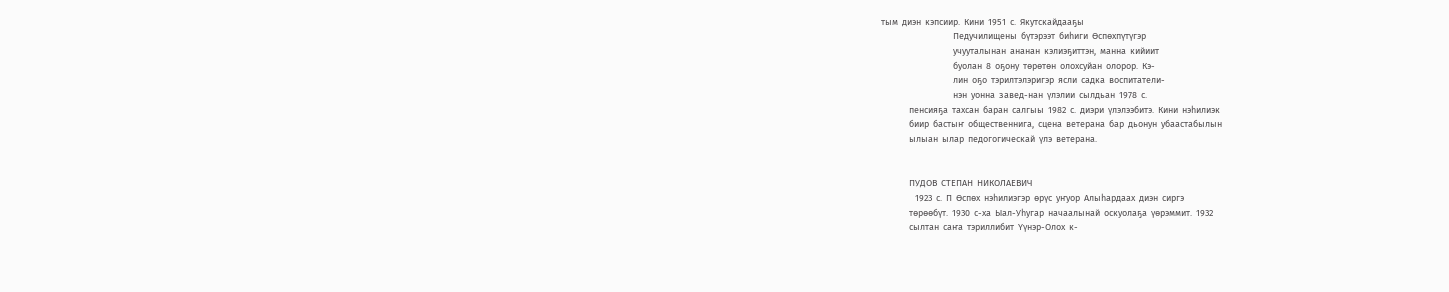тым  диэн  кэпсиир.  Кини  1951  с.  Якутскайдааҕы
                                    Педучилищены  бүтэрээт  биһиги  Өспөхпүтүгэр
                                    учууталынан  ананан  кэлиэҕиттэн,  манна  кийиит
                                    буолан  8  оҕону  төрөтөн  олохсуйан  олорор.  Кэ-
                                    лин  оҕо  тэрилтэлэригэр  ясли  садка  воспитатели-
                                    нэн  уонна  завед-нан  үлэлии  сылдьан  1978  с.
              пенсияҕа  тахсан  баран  салгыы  1982  с.  диэри  үлэлээбитэ.  Кини  нэһилиэк
              биир  бастыҥ  общественнига,  сцена  ветерана  бар  дьонун  убаастабылын
              ылыан  ылар  педогогическай  үлэ  ветерана.


              ПУДОВ  СТЕПАН  НИКОЛАЕВИЧ
                 1923  с.  П  Өспөх  нэһилиэгэр  өрүс  уҥуор  Алыһардаах  диэн  сиргэ
              төрөөбүт.  1930  с-ха  Ыал-Уһугар  начаалынай  оскуолаҕа  үөрэммит.  1932
              сылтан  саҥа  тэриллибит  Үүнэр-Олох  к-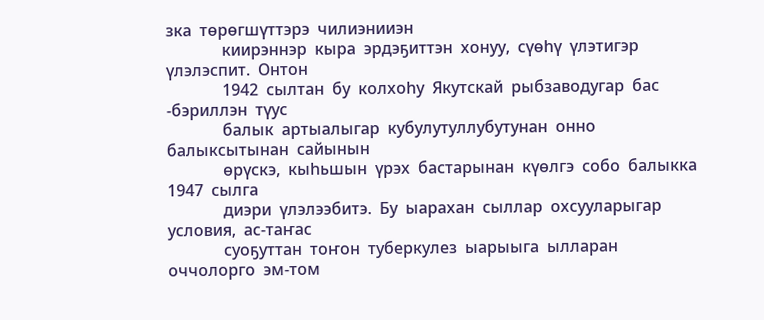зка  төрөгшүттэрэ  чилиэнииэн
              киирэннэр  кыра  эрдэҕиттэн  хонуу,  сүөһү  үлэтигэр  үлэлэспит.  Онтон
              1942  сылтан  бу  колхоһу  Якутскай  рыбзаводугар  бас -бэриллэн  түус
              балык  артыалыгар  кубулутуллубутунан  онно  балыксытынан  сайынын
              өрүскэ,  кыһьшын  үрэх  бастарынан  күөлгэ  собо  балыкка  1947  сылга
              диэри  үлэлээбитэ.  Бу  ыарахан  сыллар  охсууларыгар  условия,  ас-таҥас
              суоҕуттан  тоҥон  туберкулез  ыарыыга  ылларан  оччолорго  эм-том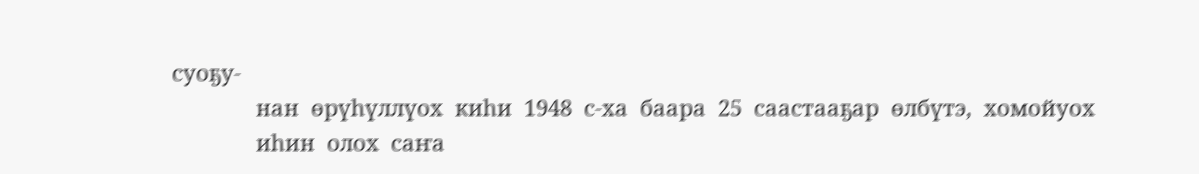суоҕу-
              нан  өрүһүллүох  киһи  1948  с-ха  баара  25  саастааҕар  өлбүтэ,  хомойуох
              иһин  олох  саҥа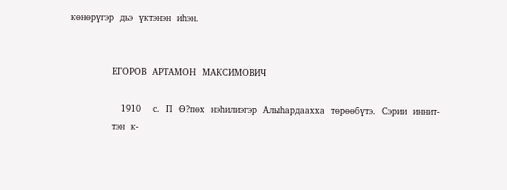көнөрүгэр  дьэ  үктэнэн  иһэн.


              ЕГОРОВ  АРТАМОН  МАКСИМОВИЧ

                 1910    с.  П  Ө?пөх  нэһилиэгэр  Алыһардаахха  төрөөбүтэ.  Сэрии  иннит-
              тэн  к-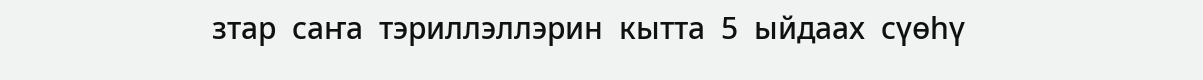зтар  саҥа  тэриллэллэрин  кытта  5  ыйдаах  сүөһү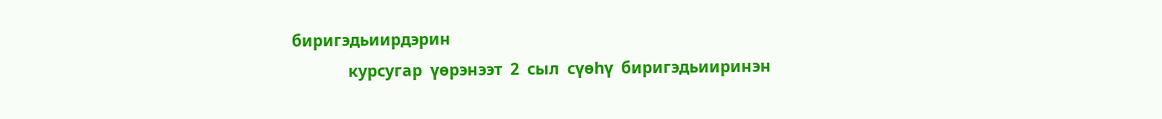биригэдьиирдэрин
              курсугар  үөрэнээт  2  сыл  сүөһү  биригэдьииринэн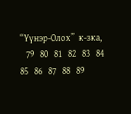“Үүнэр-Олох”  к-зка,
   79   80   81   82   83   84   85   86   87   88   89